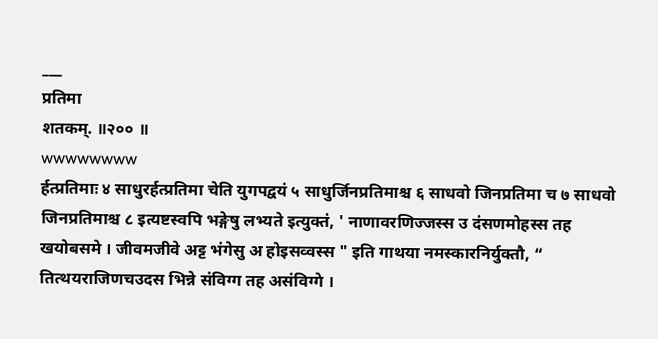___
प्रतिमा
शतकम्. ॥२०० ॥
wwwwwwww
र्हत्प्रतिमाः ४ साधुरर्हत्प्रतिमा चेति युगपद्वयं ५ साधुर्जिनप्रतिमाश्च ६ साधवो जिनप्रतिमा च ७ साधवो जिनप्रतिमाश्च ८ इत्यष्टस्वपि भङ्गेषु लभ्यते इत्युक्तं, ' नाणावरणिज्जस्स उ दंसणमोहस्स तह खयोबसमे । जीवमजीवे अट्ट भंगेसु अ होइसव्वस्स " इति गाथया नमस्कारनिर्युक्तौ, “ तित्थयराजिणचउदस भिन्ने संविग्ग तह असंविग्गे ।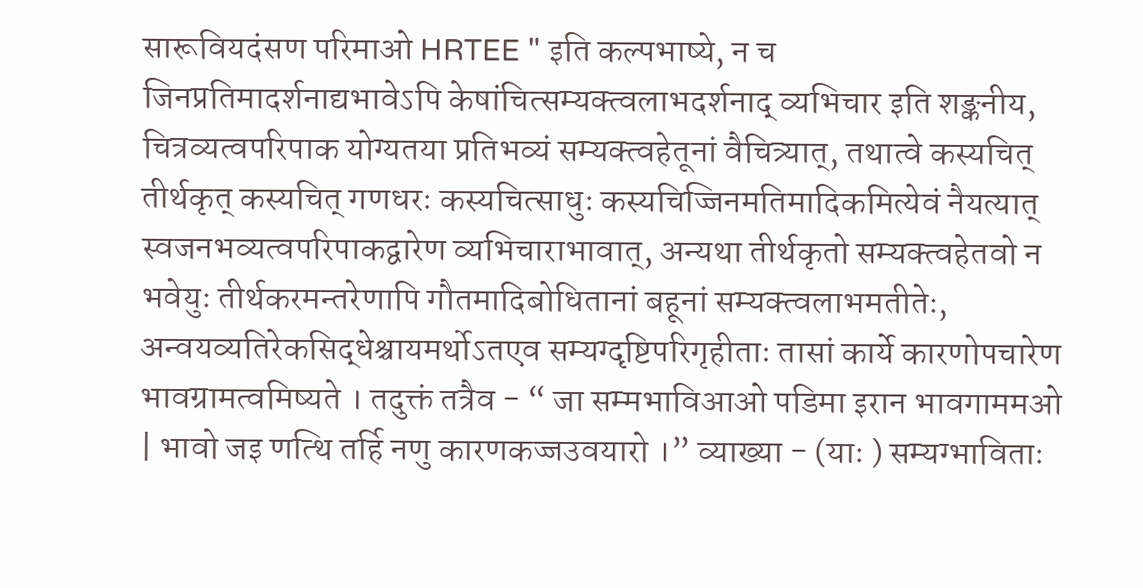सारूवियदंसण परिमाओ HRTEE " इति कल्पभाष्ये, न च जिनप्रतिमादर्शनाद्यभावेऽपि केषांचित्सम्यक्त्वलाभदर्शनाद् व्यभिचार इति शङ्कनीय, चित्रव्यत्वपरिपाक योग्यतया प्रतिभव्यं सम्यक्त्वहेतूनां वैचित्र्यात्, तथात्वे कस्यचित् तीर्थकृत् कस्यचित् गणधरः कस्यचित्साधुः कस्यचिज्जिनमतिमादिकमित्येवं नैयत्यात् स्वजनभव्यत्वपरिपाकद्वारेण व्यभिचाराभावात्, अन्यथा तीर्थकृतो सम्यक्त्वहेतवो न भवेयुः तीर्थकरमन्तरेणापि गौतमादिबोधितानां बहूनां सम्यक्त्वलाभमतीतेः, अन्वयव्यतिरेकसिद्धेश्चायमर्थोऽतएव सम्यग्दृष्टिपरिगृहीताः तासां कार्ये कारणोपचारेण भावग्रामत्वमिष्यते । तदुक्तं तत्रैव - “ जा सम्मभाविआओ पडिमा इरान भावगाममओ | भावो जइ णत्थि तर्हि नणु कारणकज्जउवयारो ।” व्याख्या - (याः ) सम्यग्भाविताः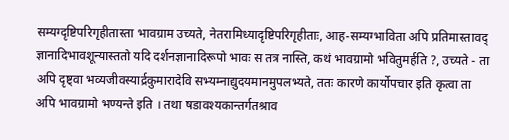सम्यग्दृष्टिपरिगृहीतास्ता भावग्राम उच्यते, नेतरामिध्यादृष्टिपरिगृहीताः, आह-सम्यग्भाविता अपि प्रतिमास्तावद् ज्ञानादिभावशून्यास्ततो यदि दर्शनज्ञानादिरूपो भावः स तत्र नास्ति, कथं भावग्रामो भवितुमर्हति ?, उच्यते - ता अपि दृष्ट्वा भव्यजीवस्यार्द्रकुमारादेवि सभ्यम्नाद्युदयमानमुपलभ्यते, ततः कारणे कार्योपचार इति कृत्वा ता अपि भावग्रामो भण्यन्ते इति । तथा षडावश्यकान्तर्गतश्राव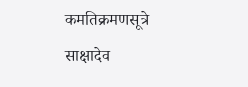कमतिक्रमणसूत्रे साक्षादेव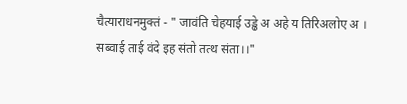चैत्याराधनमुक्तं - " जावंति चेहयाई उड्ढे अ अहे य तिरिअलोए अ । सब्वाई ताई वंदे इह संतो तत्थ संता।।"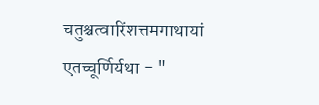चतुश्चत्वारिंशत्तमगाथायां एतच्चूर्णिर्यथा - "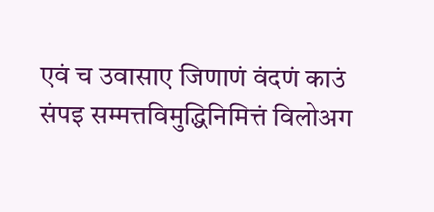एवं च उवासाए जिणाणं वंदणं काउं संपइ सम्मत्तविमुद्धिनिमित्तं विलोअग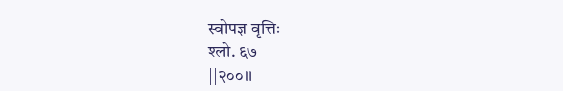स्वोपज्ञ वृत्तिः
श्लो. ६७
||२००॥